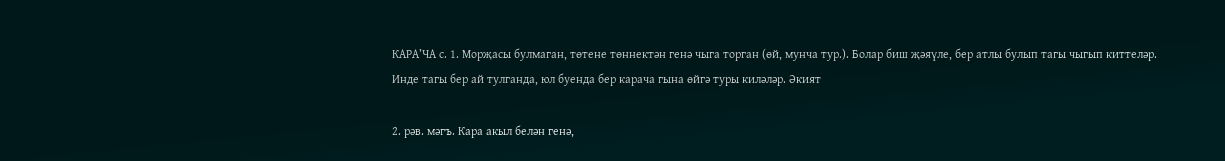КАРА’ЧА с. 1. Морҗасы булмаган, төтене төннектән генә чыга торган (өй, мунча тур.). Болар биш җәяүле, бер атлы булып тагы чыгып киттеләр. Инде тагы бер ай тулганда, юл буенда бер карача гына өйгә туры киләләр. Әкият

2. рәв. мәгъ. Кара акыл белән генә,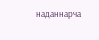наданнарча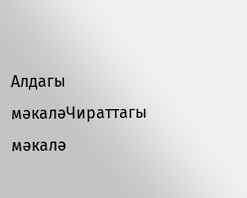Алдагы мәкаләЧираттагы мәкалә